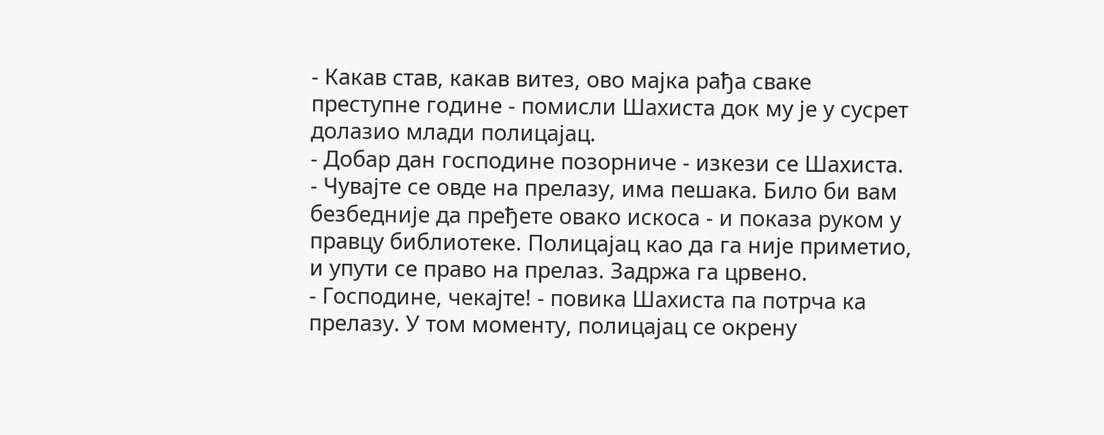- Какав став, какав витез, ово мајка рађа сваке преступне године - помисли Шахиста док му је у сусрет долазио млади полицајац.
- Добар дан господине позорниче - изкези се Шахиста. - Чувајте се овде на прелазу, има пешака. Било би вам безбедније да пређете овако искоса - и показа руком у правцу библиотеке. Полицајац као да га није приметио, и упути се право на прелаз. Задржа га црвено.
- Господине, чекајте! - повика Шахиста па потрча ка прелазу. У том моменту, полицајац се окрену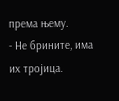према њему.
- Не брините, има их тројица.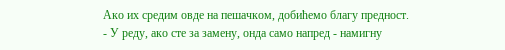Ако их средим овде на пешачком, добићемо благу предност.
- У реду, ако сте за замену, онда само напред - намигну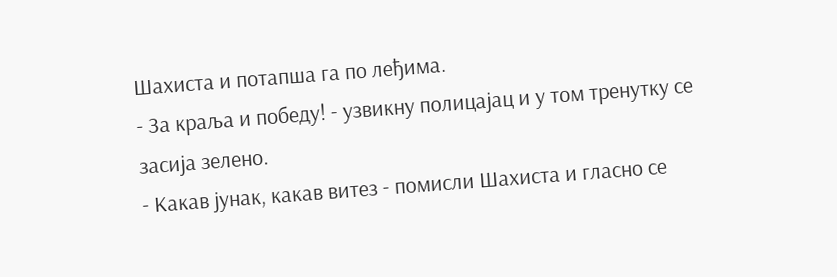Шахиста и потапша га по леђима.
- За краља и победу! - узвикну полицајац и у том тренутку се засија зелено.
- Какав јунак, какав витез - помисли Шахиста и гласно се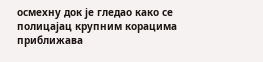осмехну док је гледао како се полицајац крупним корацима приближава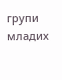групи младих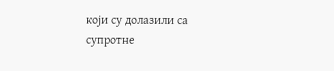који су долазили са супротне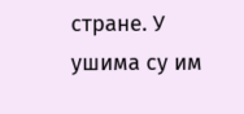стране. У ушима су им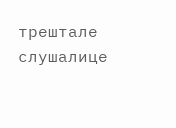трештале слушалице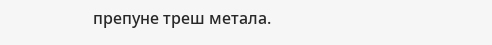препуне треш метала.